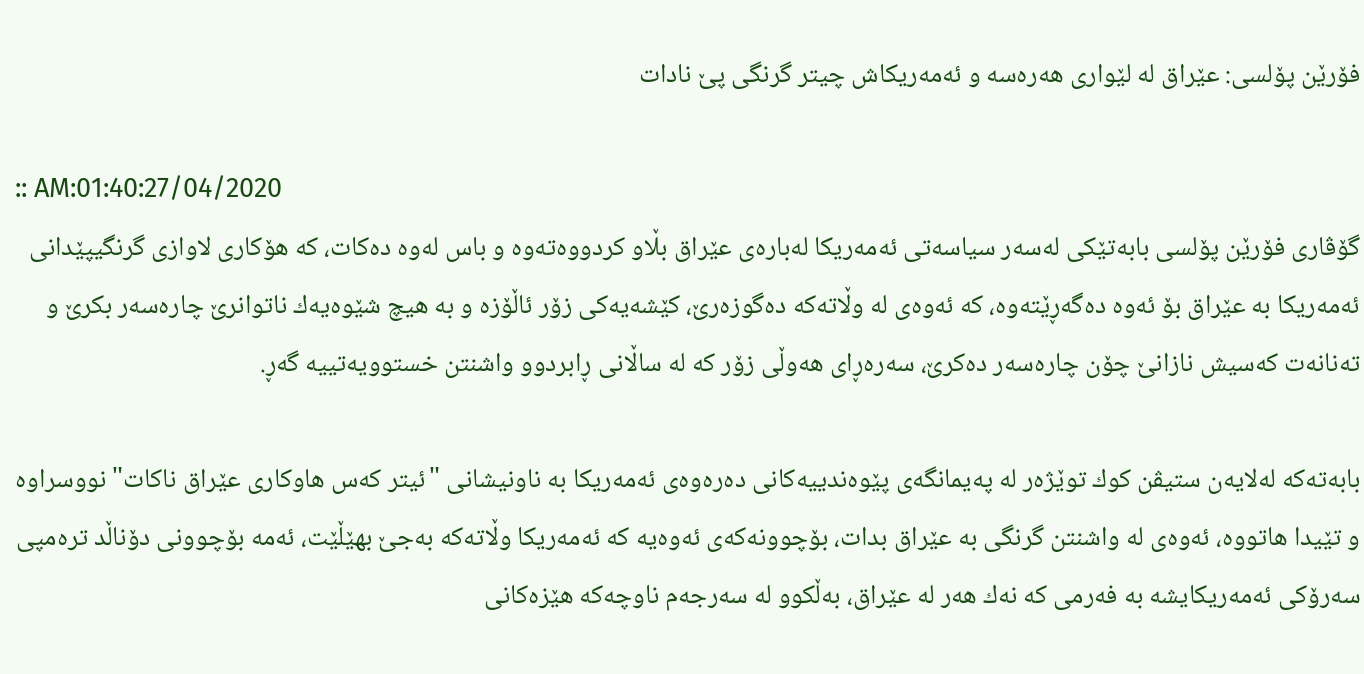فۆرێن پۆلسی: عێراق له‌ لێواری هه‌ره‌سه‌ و ئه‌مه‌ریكاش چیتر گرنگی پێ نادات

:: AM:01:40:27/04/2020
گۆڤاری فۆرێن پۆلسی بابه‌تێكی له‌سه‌ر سیاسه‌تی ئه‌مه‌ریكا له‌باره‌ی عێراق بڵاو كردووه‌ته‌وه‌ و باس له‌وه‌ ده‌كات، كه‌ هۆكاری لاوازی گرنگیپێدانی ئه‌مه‌ریكا به‌ عێراق بۆ ئه‌وه‌ ده‌گه‌ڕێته‌وه‌، كه‌ ئه‌وه‌ی له‌ وڵاته‌كه‌ ده‌گوزه‌رێ، كێشه‌یه‌كی زۆر ئاڵۆزه‌ و به‌ هیچ شێوه‌یه‌ك ناتوانرێ چاره‌سه‌ر بكرێ و ته‌نانه‌ت كه‌سیش نازانێ چۆن چاره‌سه‌ر ده‌كرێ، سه‌ره‌ڕای هه‌وڵی زۆر كه‌ له‌ ساڵانی ڕابردوو واشنتن خستوویه‌تییه‌ گه‌ڕ.

بابه‌ته‌كه‌ له‌لایه‌ن ستیڤن كوك توێژه‌ر له‌ په‌یمانگه‌ی پێوه‌ندییه‌كانی ده‌ره‌وه‌ی ئه‌مه‌ریكا به‌ ناونیشانی "ئیتر كه‌س هاوكاری عێراق ناكات" نووسراوه‌ و تێیدا هاتووه‌، ئه‌وه‌ی له‌ واشنتن گرنگی به‌ عێراق بدات، بۆچوونه‌كه‌ی ئه‌وه‌یه‌ كه‌ ئه‌مه‌ریكا وڵاته‌كه‌ به‌جێ بهێڵێت، ئه‌مه‌ بۆچوونی دۆناڵد تره‌مپی سه‌رۆكی ئه‌مه‌ریكایشه‌ به‌ فه‌رمی كه‌ نه‌ك هه‌ر له‌ عێراق، به‌ڵكوو له‌ سه‌رجه‌م ناوچه‌كه‌ هێزه‌كانی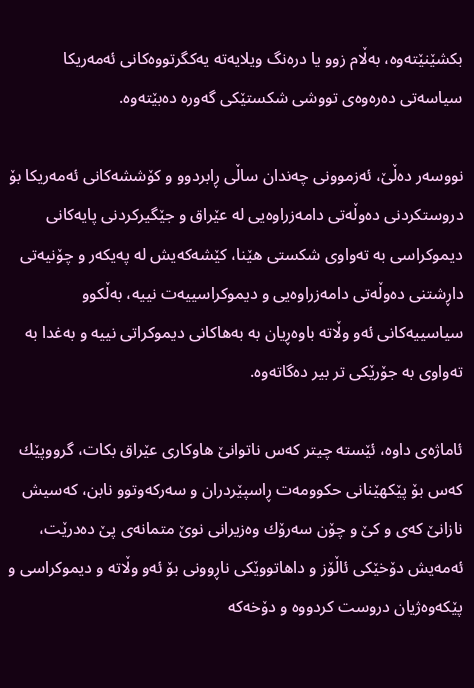بكشێنێته‌وه‌، به‌ڵام زوو یا دره‌نگ ویلایه‌ته‌ یه‌كگرتووه‌كانی ئه‌مه‌ریكا سیاسه‌تی ده‌ره‌وه‌ی تووشی شكستێكی گه‌وره‌ ده‌بێته‌وه‌.

نووسه‌ر ده‌ڵێ، ئه‌زموونی چه‌ندان ساڵی ڕابردوو و كۆششه‌كانی ئه‌مه‌ریكا بۆ دروستكردنی ده‌وڵه‌تی دامه‌زراوه‌یی له‌ عێراق و جێگیركردنی پایه‌كانی دیموكراسی به‌ ته‌واوی شكستی هێنا، كێشه‌كه‌یش له‌ په‌یكه‌ر و چۆنیه‌تی داڕشتنی ده‌وڵه‌تی دامه‌زراوه‌یی و دیموكراسییه‌ت نییه‌، به‌ڵكوو سیاسییه‌كانی ئه‌و وڵاته‌ باوه‌ڕیان به‌ به‌هاكانی دیموكراتی نییه‌ و به‌غدا به‌ ته‌واوی به‌ جۆرێكی تر بیر ده‌گاته‌وه‌.

ئاماژه‌ی داوه‌، ئێسته‌ چیتر كه‌س ناتوانێ هاوكاری عێراق بكات، گرووپێك كه‌س بۆ پێكهێنانی حكوومه‌ت ڕاسپێردران و سه‌ركه‌وتوو نابن، كه‌سیش نازانێ كه‌ی و كێ و چۆن سه‌رۆك وه‌زیرانی نوێ متمانه‌ی پێ ده‌درێت، ئه‌مه‌یش دۆخێكی ئاڵۆز و داهاتووێكی ناڕوونی بۆ ئه‌و وڵاته‌ و دیموكراسی و پێكه‌وه‌ژیان دروست كردووه‌ و دۆخه‌كه‌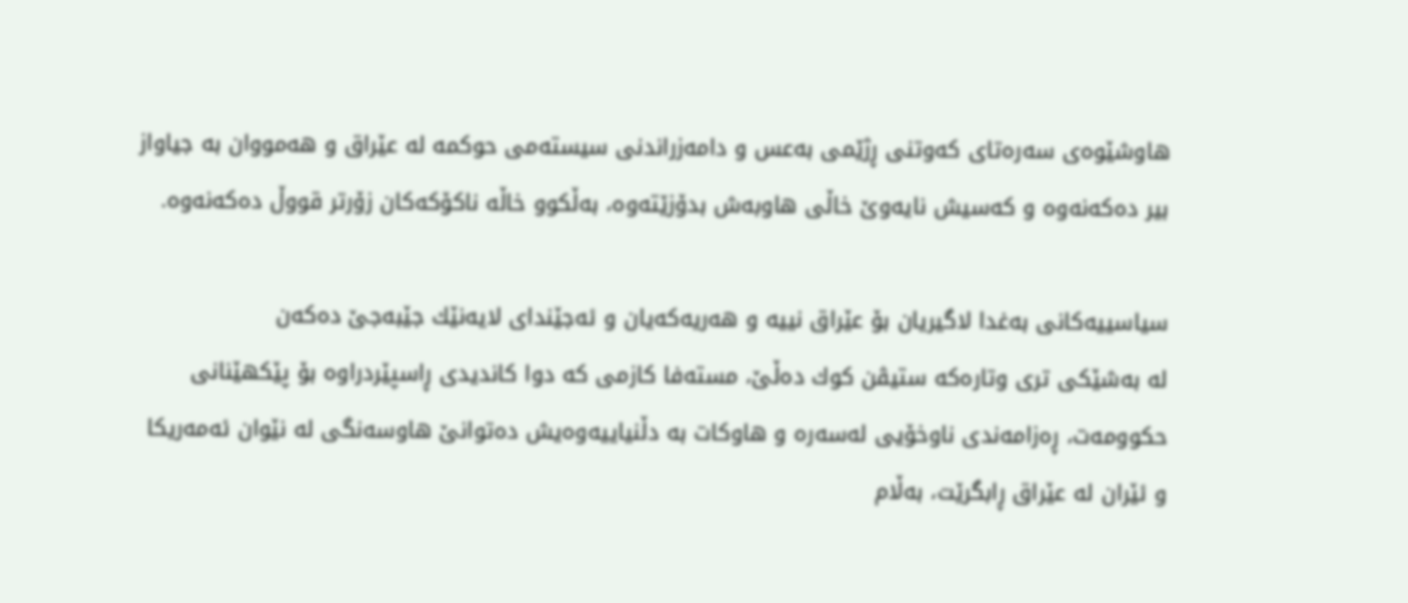هاوشێوه‌ی سه‌ره‌تای كه‌وتنی ڕژێمی به‌عس و دامه‌زراندنی سیسته‌می حوكمه‌ له‌ عێراق و هه‌مووان به‌ جیاواز بیر ده‌كه‌نه‌وه‌ و كه‌سیش نایه‌وێ خاڵی هاوبه‌ش بدۆزێته‌وه‌، به‌ڵكوو خاڵه‌ ناكۆكه‌كان زۆرتر قووڵ ده‌كه‌نه‌وه‌.

سیاسییه‌كانی به‌غدا لاگیریان بۆ عێراق نییه‌ و هه‌ریه‌كه‌یان و ئه‌جێندای لایه‌نێك جێبه‌جێ ده‌كه‌ن
له‌ به‌شێكی تری وتاره‌كه‌ ستیڤن كوك ده‌ڵێ، مسته‌فا كازمی كه‌ دوا كاندیدی ڕاسپێردراوه‌ بۆ پێكهێنانی حكوومه‌ت، ڕه‌زامه‌ندی ناوخۆیی له‌سه‌ره‌ و هاوكات به‌ دڵنیاییه‌وه‌یش ده‌توانێ هاوسه‌نگی له‌ نێوان ئه‌مه‌ریكا و ئێران له‌ عێراق ڕابگرێت، به‌ڵام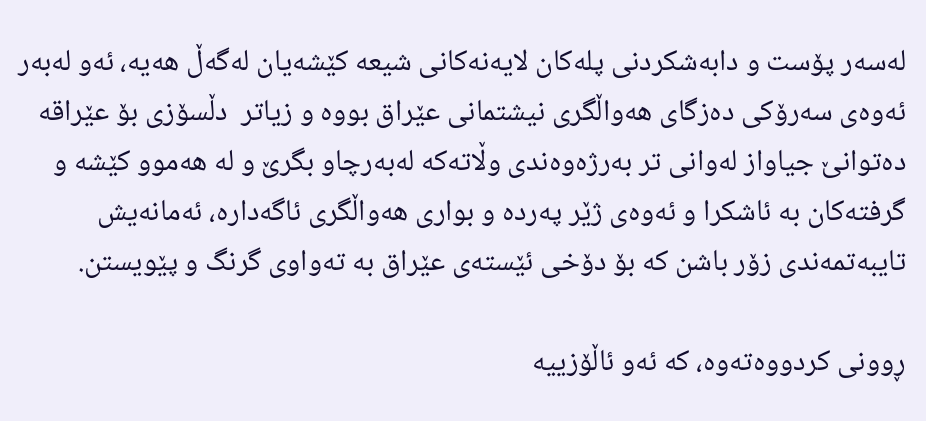له‌سه‌ر پۆست و دابه‌شكردنی پله‌كان لایه‌نه‌كانی شیعه‌ كێشه‌یان له‌گه‌ڵ هه‌یه‌، ئه‌و له‌به‌ر ئه‌وه‌ی سه‌رۆكی ده‌زگای هه‌واڵگری نیشتمانی عێراق بووه‌ و زیاتر  دڵسۆزی بۆ عێراقه‌ ده‌توانێ جیاواز له‌وانی تر به‌رژه‌وه‌ندی وڵاته‌كه‌ له‌به‌رچاو بگرێ و له‌ هه‌موو كێشه‌ و گرفته‌كان به‌ ئاشكرا و ئه‌وه‌ی ژێر په‌رده‌ و بواری هه‌واڵگری ئاگه‌داره‌، ئه‌مانه‌یش تایبه‌تمه‌ندی زۆر باشن كه‌ بۆ دۆخی ئێسته‌ی عێراق به‌ ته‌واوی گرنگ و پێویستن.

ڕوونی كردووه‌ته‌وه‌، كه‌ ئه‌و ئاڵۆزییه‌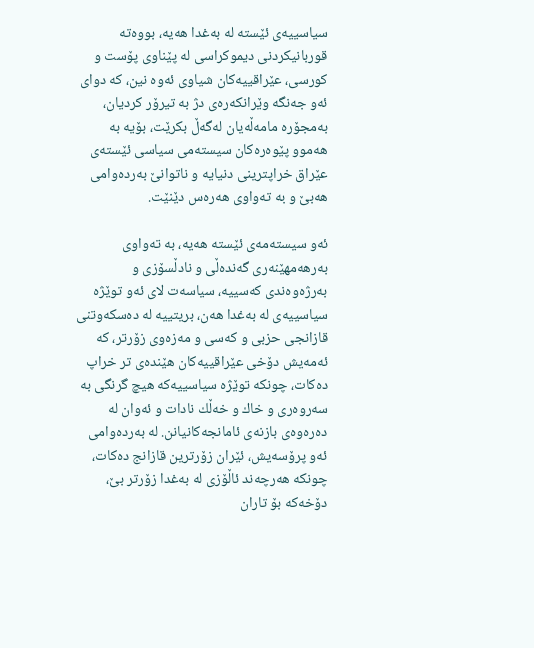سیاسییه‌ی ئێسته‌ له‌ به‌غدا هه‌یه‌، بووه‌ته‌ قوربانیكردنی دیموكراسی له‌ پێناوی پۆست و كورسی، عێراقییه‌كان شیاوی ئه‌وه‌ نین، كه‌ دوای ئه‌و جه‌نگه‌ وێرانكه‌ره‌ی دژ به‌ تیرۆر كردیان، به‌مجۆره‌ مامه‌ڵه‌یان له‌گه‌ڵ بكرێت، بۆیه‌ به‌ هه‌موو پێوه‌ره‌كان سیسته‌می سیاسی ئێسته‌ی عێراق خراپترینی دنیایه‌ و ناتوانێ به‌رده‌وامی هه‌بێ و به‌ ته‌واوی هه‌ره‌س دێنێت.

ئه‌و سیسته‌مه‌ی ئێسته‌ هه‌یه‌، به‌ ته‌واوی به‌رهه‌مهێنه‌ری گه‌نده‌ڵی و نادڵسۆزی و به‌رژه‌وه‌ندی كه‌سییه، سیاسه‌ت لای ئه‌و توێژه‌ سیاسییه‌ی له‌ به‌غدا هه‌ن، بریتییه‌ له‌ ده‌سكه‌وتنی قازانجی حزبی و كه‌سی و مه‌زه‌وی زۆرتر، كه‌ ئه‌مه‌یش دۆخی عێراقییه‌كان هێنده‌ی تر خراپ ده‌كات، چونكه‌ توێژه‌ سیاسییه‌كه‌ هیچ گرنگی به‌ سه‌روه‌ری و خاك و خه‌ڵك نادات و ئه‌وان له‌ ده‌ره‌وه‌ی بازنه‌ی ئامانجه‌كانیانن. له‌ به‌رده‌وامی ئه‌و پرۆسه‌یش، ئێران زۆرترین قازانج ده‌كات، چونكه‌ هه‌رچه‌ند ئاڵۆزی له‌ به‌غدا زۆرتر بێ، دۆخه‌كه‌ بۆ تاران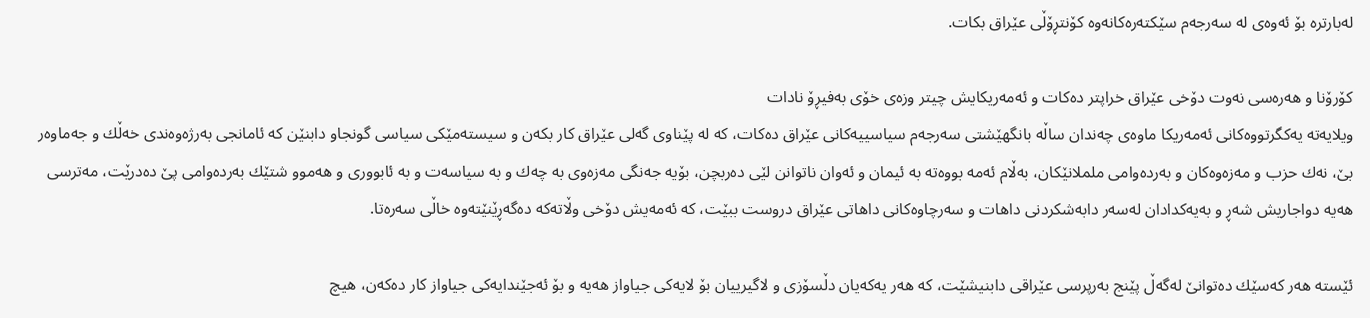له‌بارتره‌ بۆ ئه‌وه‌ی له‌ سه‌رجه‌م سێكته‌ره‌كانه‌وه‌ كۆنتڕۆڵی عێراق بكات.

كۆرۆنا و هه‌ره‌سی نه‌وت دۆخی عێراق خراپتر ده‌كات و ئه‌مه‌ریكایش چیتر وزه‌ی خۆی به‌فیڕۆ نادات
ویلایه‌ته‌ یه‌كگرتووه‌كانی ئه‌مه‌ریكا ماوه‌ی چه‌ندان ساڵه‌ بانگهێشتی سه‌رجه‌م سیاسییه‌كانی عێراق ده‌كات، كه‌ له‌ پێناوی گه‌لی عێراق كار بكه‌ن و سیسته‌مێكی سیاسی گونجاو دابنێن كه‌ ئامانجی به‌رژه‌وه‌ندی خه‌ڵك و جه‌ماوه‌ر بێ، نه‌ك حزب و مه‌زه‌وه‌كان و به‌رده‌وامی ململانێكان، به‌ڵام ئه‌مه‌ بووه‌ته‌ به‌ ئیمان و ئه‌وان ناتوانن لێی ده‌ربچن، بۆیه‌ جه‌نگی مه‌زه‌وی به‌ چه‌ك و به‌ سیاسه‌ت و به‌ ئابووری و هه‌موو شتێك به‌رده‌وامی پێ ده‌درێت، مه‌ترسی هه‌یه‌ دواجاریش شه‌ڕ و به‌یه‌كدادان له‌سه‌ر دابه‌شكردنی داهات و سه‌رچاوه‌كانی داهاتی عێراق دروست ببێت، كه‌ ئه‌مه‌یش دۆخی وڵاته‌كه‌ ده‌گه‌ڕێنێته‌وه‌ خاڵی سه‌ره‌تا.

ئێسته‌ هه‌ر كه‌سێك ده‌توانێ له‌گه‌ڵ پێنج به‌رپرسی عێراقی دابنیشێت، كه‌ هه‌ر یه‌كه‌یان دڵسۆزی و لاگیرییان بۆ لایه‌كی جیاواز هه‌یه‌ و بۆ ئه‌جێندایه‌كی جیاواز كار ده‌كه‌ن، هیچ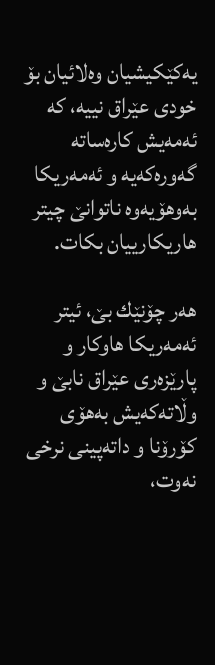یه‌كێكیشیان وه‌لائیان بۆ خودی عێراق نییه‌، كه‌ ئه‌مه‌یش كاره‌ساته‌ گه‌وره‌كه‌یه‌ و ئه‌مه‌ریكا به‌وهۆیه‌وه‌ ناتوانێ چیتر هاریكارییان بكات.

هه‌ر چۆنێك بێ، ئیتر ئه‌مه‌ریكا هاوكار و پارێزه‌ری عێراق نابێ و وڵاته‌كه‌یش به‌هۆی كۆرۆنا و داته‌پینی نرخی نه‌وت،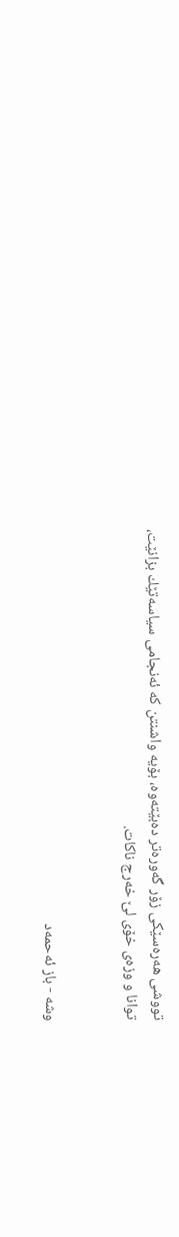تووشی هه‌ره‌سێكی زۆر گه‌وره‌تر ده‌بێته‌وه‌، بۆیه‌ واشنتن كه‌ ئه‌نجامی سیاسه‌تێك بزانێت، توانا و وزه‌ی خۆی لێ خه‌رج ناكات.


وشە - باز ئه‌حمه‌د